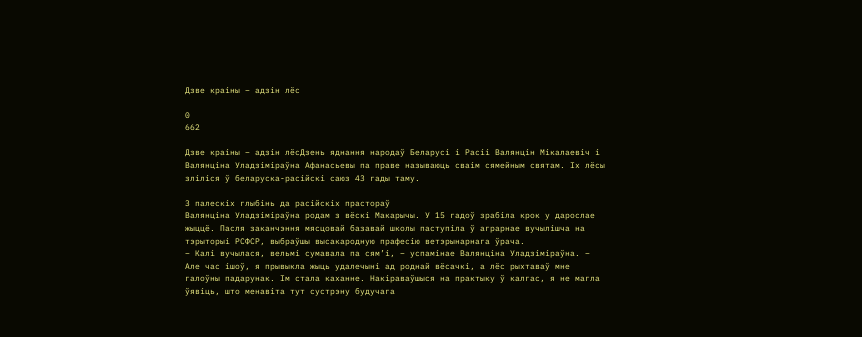Дзве краіны – адзін лёс

0
662

Дзве краіны – адзін лёсДзень яднання народаў Беларусі і Расіі Валянцін Мікалаевіч і Валянціна Уладзіміраўна Афанасьевы па праве называюць сваім сямейным святам. Іх лёсы зліліся ў беларуска-расійскі саюз 43 гады таму.

З палескіх глыбінь да расійскіх прастораў
Валянціна Уладзіміраўна родам з вёскі Макарычы. У 15 гадоў зрабіла крок у дарослае жыццё. Пасля заканчэння мясцовай базавай школы паступіла ў аграрнае вучылішча на тэрыторыі РСФСР, выбраўшы высакародную прафесію ветэрынарнага ўрача.
– Калі вучылася, вельмі сумавала па сям’і, – успамінае Валянціна Уладзіміраўна. – Але час ішоў, я прывыкла жыць удалечыні ад роднай вёсачкі, а лёс рыхтаваў мне галоўны падарунак. Ім стала каханне. Накіраваўшыся на практыку ў калгас, я не магла ўявіць, што менавіта тут сустрэну будучага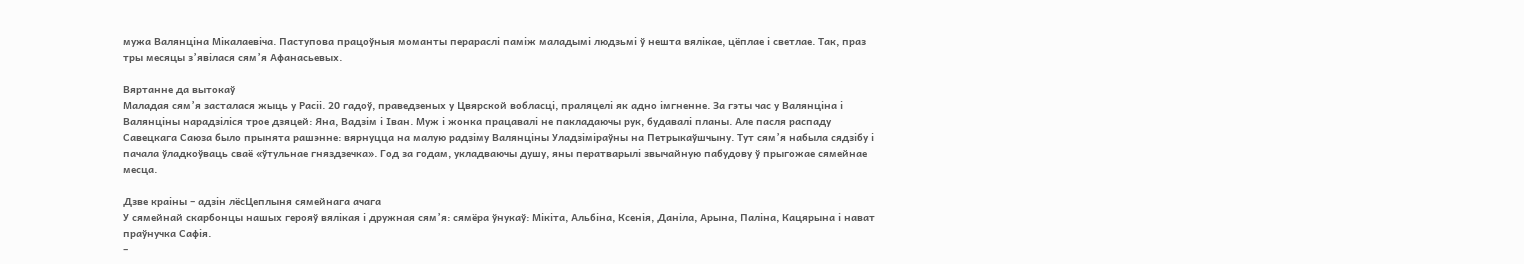мужа Валянціна Мікалаевіча. Паступова працоўныя моманты перараслі паміж маладымі людзьмі ў нешта вялікае, цёплае і светлае. Так, праз тры месяцы з’явілася сям’я Афанасьевых.

Вяртанне да вытокаў
Маладая сям’я засталася жыць у Расіі. 20 гадоў, праведзеных у Цвярской вобласці, праляцелі як адно імгненне. За гэты час у Валянціна і Валянціны нарадзіліся трое дзяцей: Яна, Вадзім і Іван. Муж і жонка працавалі не пакладаючы рук, будавалі планы. Але пасля распаду Савецкага Саюза было прынята рашэнне: вярнуцца на малую радзіму Валянціны Уладзіміраўны на Петрыкаўшчыну. Тут сям’я набыла сядзібу і пачала ўладкоўваць сваё «ўтульнае гняздзечка». Год за годам, укладваючы душу, яны ператварылі звычайную пабудову ў прыгожае сямейнае месца.

Дзве краіны – адзін лёсЦеплыня сямейнага ачага
У сямейнай скарбонцы нашых герояў вялікая і дружная сям’я: сямёра ўнукаў: Мікіта, Альбіна, Ксенія, Даніла, Арына, Паліна, Кацярына і нават праўнучка Сафія.
–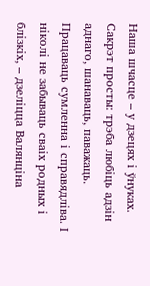Наша шчасце – у дзецях і ўнуках. Сакрэт просты: трэба любіць адзін аднаго, шанаваць, паважаць. Працаваць сумленна і справядліва. І ніколі не забываць сваіх родных і блізкіх, – дзеліцца Валянціна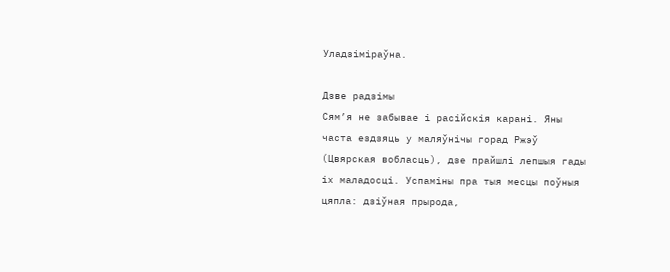Уладзіміраўна.

Дзве радзімы
Сям’я не забывае і расійскія карані. Яны часта ездзяць у маляўнічы горад Ржэў (Цвярская вобласць), дзе прайшлі лепшыя гады іх маладосці. Успаміны пра тыя месцы поўныя цяпла: дзіўная прырода,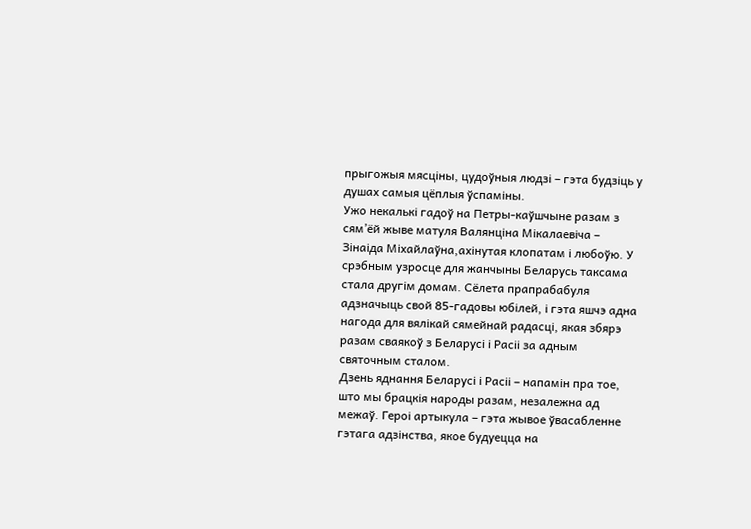прыгожыя мясціны, цудоўныя людзі – гэта будзіць у душах самыя цёплыя ўспаміны.
Ужо некалькі гадоў на Петры-каўшчыне разам з сям’ёй жыве матуля Валянціна Мікалаевіча – Зінаіда Міхайлаўна,ахінутая клопатам і любоўю. У срэбным узросце для жанчыны Беларусь таксама стала другім домам. Сёлета прапрабабуля адзначыць свой 85-гадовы юбілей, і гэта яшчэ адна нагода для вялікай сямейнай радасці, якая збярэ разам сваякоў з Беларусі і Расіі за адным святочным сталом.
Дзень яднання Беларусі і Расіі – напамін пра тое, што мы брацкія народы разам, незалежна ад межаў. Героі артыкула – гэта жывое ўвасабленне гэтага адзінства, якое будуецца на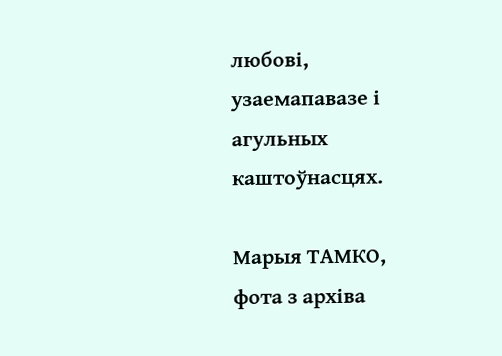любові, узаемапавазе і агульных каштоўнасцях.

Марыя ТАМКО,
фота з архіва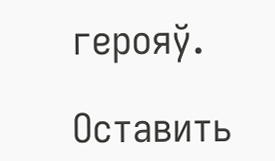герояў.

Оставить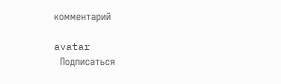комментарий

avatar
  Подписаться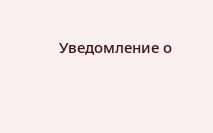Уведомление о